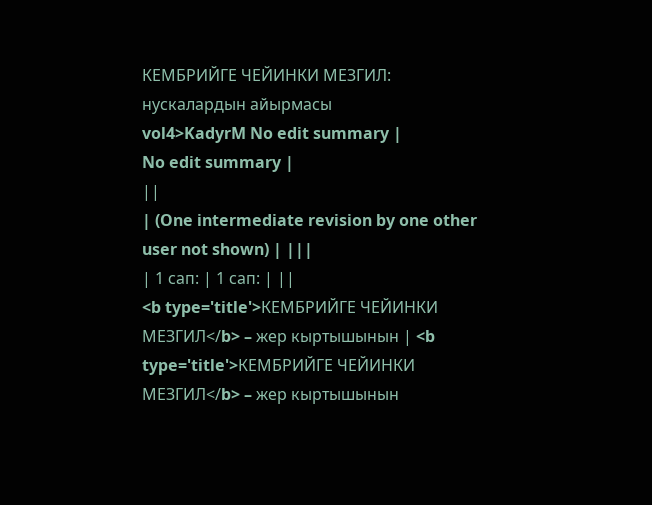КЕМБРИЙГЕ ЧЕЙИНКИ МЕЗГИЛ: нускалардын айырмасы
vol4>KadyrM No edit summary |
No edit summary |
||
| (One intermediate revision by one other user not shown) | |||
| 1 сап: | 1 сап: | ||
<b type='title'>КЕМБРИЙГЕ ЧЕЙИНКИ МЕЗГИЛ</b> – жер кыртышынын | <b type='title'>КЕМБРИЙГЕ ЧЕЙИНКИ МЕЗГИЛ</b> – жер кыртышынын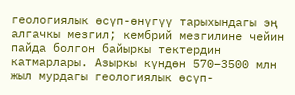геологиялык өсүп-өнүгүү тарыхындагы эң алгачкы мезгил; кембрий мезгилине чейин пайда болгон байыркы тектердин катмарлары. Азыркы күндөн 570–3500 млн жыл мурдагы геологиялык өсүп-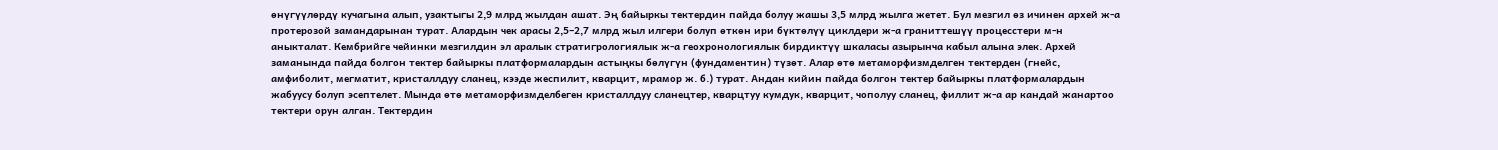өнүгүүлөрдү кучагына алып, узактыгы 2,9 млрд жылдан ашат. Эң байыркы тектердин пайда болуу жашы 3,5 млрд жылга жетет. Бул мезгил өз ичинен архей ж-а протерозой замандарынан турат. Алардын чек арасы 2,5–2,7 млрд жыл илгери болуп өткөн ири бүктөлүү циклдери ж-а граниттешүү процесстери м-н аныкталат. Кембрийге чейинки мезгилдин эл аралык стратигрологиялык ж-а геохронологиялык бирдиктүү шкаласы азырынча кабыл алына элек. Архей заманында пайда болгон тектер байыркы платформалардын астыңкы бөлүгүн (фундаментин) түзөт. Алар өтө метаморфизмделген тектерден (гнейс, амфиболит, мегматит, кристаллдуу сланец, кээде жеспилит, кварцит, мрамор ж. б.) турат. Андан кийин пайда болгон тектер байыркы платформалардын жабуусу болуп эсептелет. Мында өтө метаморфизмделбеген кристаллдуу сланецтер, кварцтуу кумдук, кварцит, чополуу сланец, филлит ж-а ар кандай жанартоо тектери орун алган. Тектердин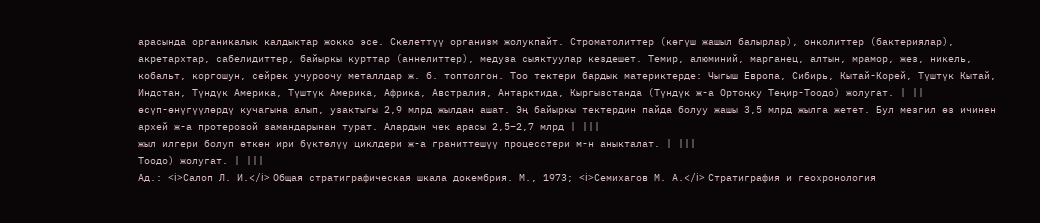арасында органикалык калдыктар жокко эсе. Скелеттүү организм жолукпайт. Строматолиттер (көгүш жашыл балырлар), онколиттер (бактериялар), акретархтар, сабелидиттер, байыркы курттар (аннелиттер), медуза сыяктуулар кездешет. Темир, алюминий, марганец, алтын, мрамор, жез, никель, кобальт, коргошун, сейрек учуроочу металлдар ж. б. топтолгон. Тоо тектери бардык материктерде: Чыгыш Европа, Сибирь, Кытай-Корей, Түштүк Кытай, Индстан, Түндүк Америка, Түштүк Америка, Африка, Австралия, Антарктида, Кыргызстанда (Түндүк ж-а Ортоңку Теңир-Тоодо) жолугат. | ||
өсүп-өнүгүүлөрдү кучагына алып, узактыгы 2,9 млрд жылдан ашат. Эң байыркы тектердин пайда болуу жашы 3,5 млрд жылга жетет. Бул мезгил өз ичинен архей ж-а протерозой замандарынан турат. Алардын чек арасы 2,5–2,7 млрд | |||
жыл илгери болуп өткөн ири бүктөлүү циклдери ж-а граниттешүү процесстери м-н аныкталат. | |||
Тоодо) жолугат. | |||
Ад.: <i>Салоп Л. И.</i> Общая стратиграфическая шкала докембрия. М., 1973; <i>Семихагов М. А.</i> Стратиграфия и геохронология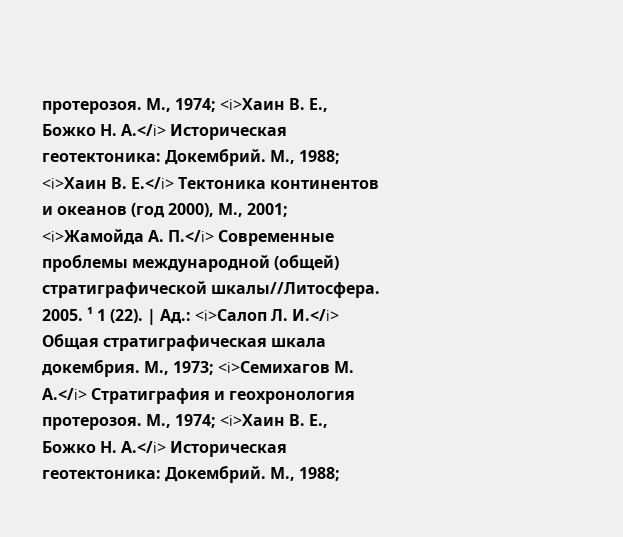протерозоя. М., 1974; <i>Хаин В. Е., Божко Н. А.</i> Историческая геотектоника: Докембрий. М., 1988; <i>Хаин В. Е.</i> Тектоника континентов и океанов (год 2000), М., 2001; <i>Жамойда А. П.</i> Современные проблемы международной (общей) стратиграфической шкалы//Литосфера. 2005. ¹ 1 (22). | Ад.: <i>Салоп Л. И.</i> Общая стратиграфическая шкала докембрия. М., 1973; <i>Семихагов М. А.</i> Стратиграфия и геохронология протерозоя. М., 1974; <i>Хаин В. Е., Божко Н. А.</i> Историческая геотектоника: Докембрий. М., 1988;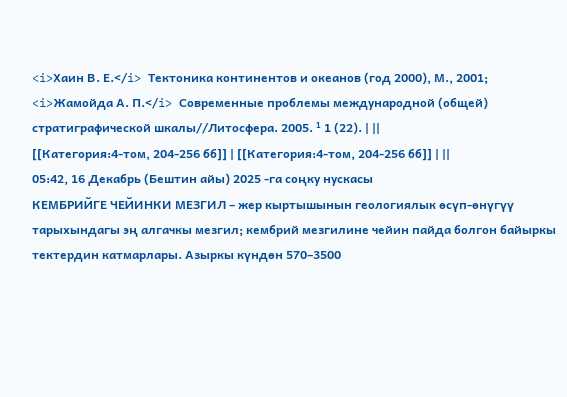<i>Хаин В. Е.</i> Тектоника континентов и океанов (год 2000), М., 2001; <i>Жамойда А. П.</i> Современные проблемы международной (общей) стратиграфической шкалы//Литосфера. 2005. ¹ 1 (22). | ||
[[Категория:4-том, 204-256 бб]] | [[Категория:4-том, 204-256 бб]] | ||
05:42, 16 Декабрь (Бештин айы) 2025 -га соңку нускасы
КЕМБРИЙГЕ ЧЕЙИНКИ МЕЗГИЛ – жер кыртышынын геологиялык өсүп-өнүгүү тарыхындагы эң алгачкы мезгил; кембрий мезгилине чейин пайда болгон байыркы тектердин катмарлары. Азыркы күндөн 570–3500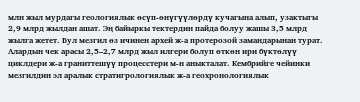млн жыл мурдагы геологиялык өсүп-өнүгүүлөрдү кучагына алып, узактыгы 2,9 млрд жылдан ашат. Эң байыркы тектердин пайда болуу жашы 3,5 млрд жылга жетет. Бул мезгил өз ичинен архей ж-а протерозой замандарынан турат. Алардын чек арасы 2,5–2,7 млрд жыл илгери болуп өткөн ири бүктөлүү циклдери ж-а граниттешүү процесстери м-н аныкталат. Кембрийге чейинки мезгилдин эл аралык стратигрологиялык ж-а геохронологиялык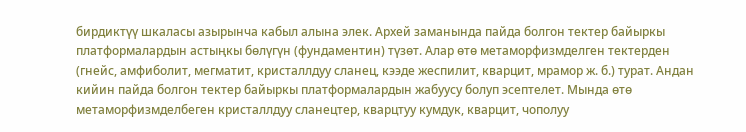бирдиктүү шкаласы азырынча кабыл алына элек. Архей заманында пайда болгон тектер байыркы платформалардын астыңкы бөлүгүн (фундаментин) түзөт. Алар өтө метаморфизмделген тектерден (гнейс, амфиболит, мегматит, кристаллдуу сланец, кээде жеспилит, кварцит, мрамор ж. б.) турат. Андан кийин пайда болгон тектер байыркы платформалардын жабуусу болуп эсептелет. Мында өтө метаморфизмделбеген кристаллдуу сланецтер, кварцтуу кумдук, кварцит, чополуу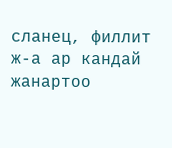сланец, филлит ж-а ар кандай жанартоо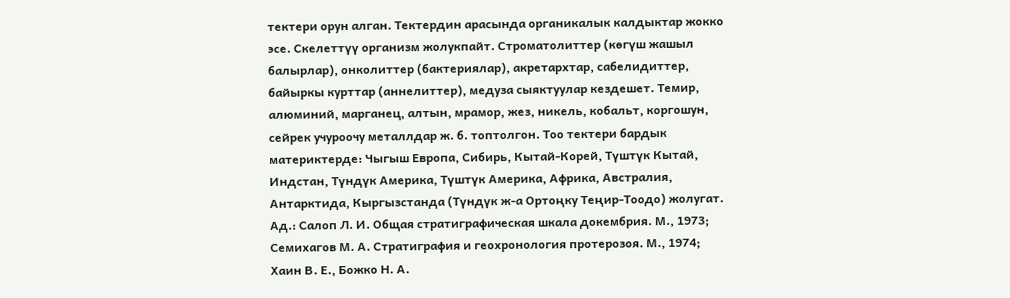тектери орун алган. Тектердин арасында органикалык калдыктар жокко эсе. Скелеттүү организм жолукпайт. Строматолиттер (көгүш жашыл балырлар), онколиттер (бактериялар), акретархтар, сабелидиттер, байыркы курттар (аннелиттер), медуза сыяктуулар кездешет. Темир, алюминий, марганец, алтын, мрамор, жез, никель, кобальт, коргошун, сейрек учуроочу металлдар ж. б. топтолгон. Тоо тектери бардык материктерде: Чыгыш Европа, Сибирь, Кытай-Корей, Түштүк Кытай, Индстан, Түндүк Америка, Түштүк Америка, Африка, Австралия, Антарктида, Кыргызстанда (Түндүк ж-а Ортоңку Теңир-Тоодо) жолугат.
Ад.: Салоп Л. И. Общая стратиграфическая шкала докембрия. М., 1973; Семихагов М. А. Стратиграфия и геохронология протерозоя. М., 1974; Хаин В. Е., Божко Н. А.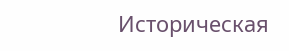Историческая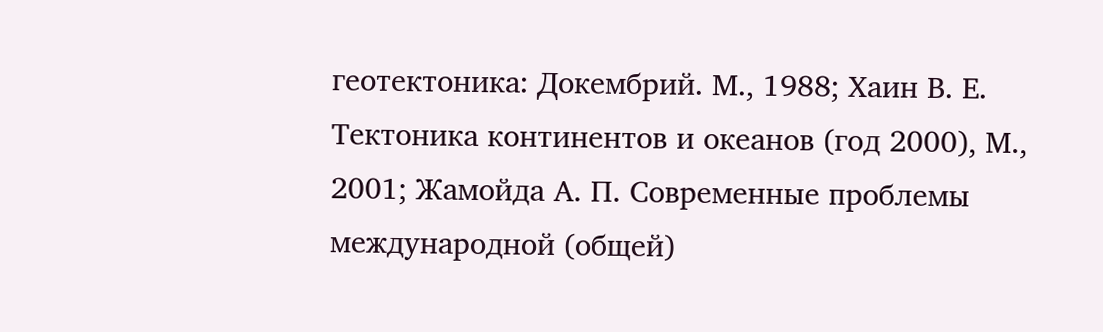геотектоника: Докембрий. М., 1988; Хаин В. Е. Тектоника континентов и океанов (год 2000), М., 2001; Жамойда А. П. Современные проблемы международной (общей)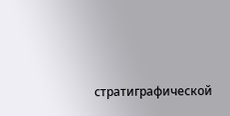стратиграфической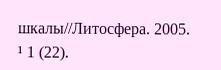шкалы//Литосфера. 2005. ¹ 1 (22).